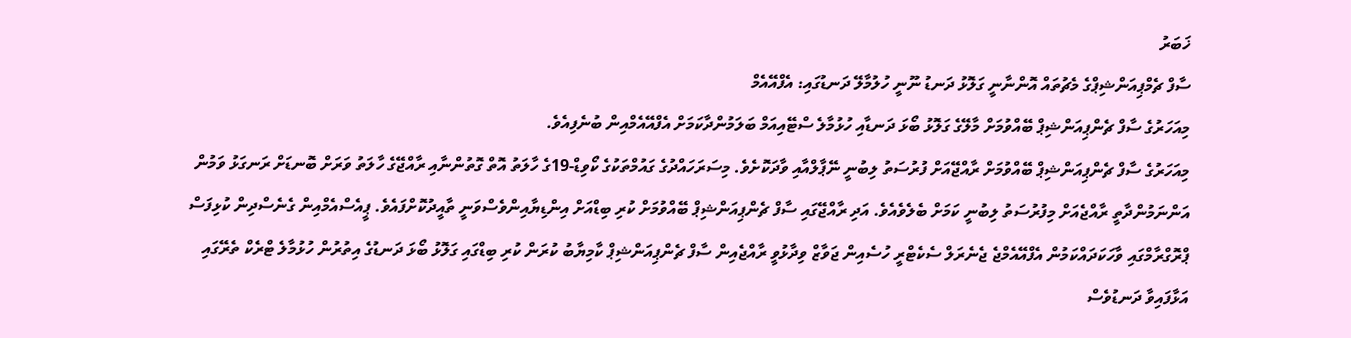ޚަބަރު
ސާފް ޗެމްޕިއަންޝިޕްގެ މެޗުތައް އޮންނާނީ ގަލޮޅު ދަނޑު ނޫނީ ހުލުމާލޭ ދަނޑުގައި: އެފްއޭއެމް
މިއަހަރުގެ ސާފް ޗެންޕިއަންޝިޕް ބޭއްވުމަށް މާލޭގެ ގަލޮޅު ބޯޅަ ދަނޑާއި ހުޅުމާލެ ސްޓޭއިއަމް ބަލަމުންދާކަމަށް އެފްއޭއެމްއިން ބުނެފިއެވެ.
މިއަހަރުގެ ސާފް ޗެންޕިއަންޝިޕް ބޭއްވުމަށް ރާއްޖޭއަށް ފުރުސަތު ލިބުނީ ނޭޕާލްއާއި ވާދަކޮށެވެ. މިސަރަހައްދުގެ ގައުމްތަކުގެ ކޯވިޑް-19ގެ ހާލަތު އޮތް ގޮތުންނާއި ރާއްޖޭގެ ހާލަތު ވަރަށް ބޮނޑަށް ރަނގަޅު ވަމުން އަންނަމުންދާތީ ރާއްޖެއަށް މިފުރުސަތު ލިބުނީ ކަމަށް ބެލެވެއެވެ. އަދި ރާއްޖޭގައި ސާފް ޗެންޕިއަންޝިޕް ބޭއްވުމަށް ކުރި ބިޑްއަށް އިންޑިޔާއިންވެސްވަނީ ތާއީދުކޮށްފައެވެ. ޕީއެސްއެމްއިން ގެނެސްދިން ކުޅިފަސް ޕްރޮގްރާމްގައި ވާހަކަދައްކަމުން އެފްއޭއެމްޖެ ޖެނެރަލް ސެކެޓްރީ ހުސެއިން ޖަވާޒް ވިދާޅުވީ ރާއްޖެއިން ސާފް ޗެންޕިއަންޝިޕް ކާމިޔާބު ކުރަން ކުރި ބިޑްގައި ގަލޮޅު ބޯޅަ ދަނޑުގެ އިތުރުން ހުޅުމާލެ ޓްރެކް ތެރޭގައި އަޅާފައިވާ ދަނޑުވެސް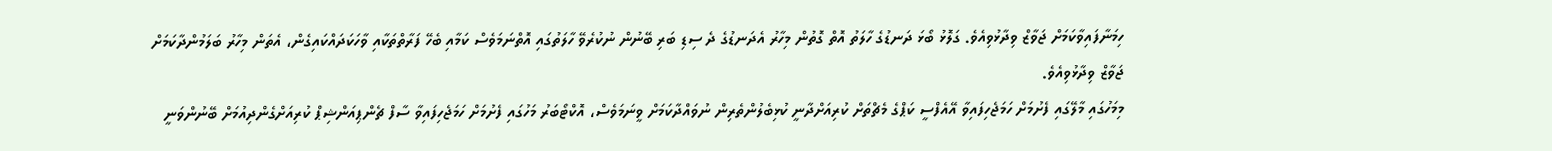ހިމަނާފައިވާކަމަށް ޖަވާޒް ވިދާޅުވިއެވެ. ގަލޮޅު ބޯޅަ ދަނޑުގެ ހާލަތު އޮތް ގޮތުން މިހާރު އެދަނޑުގެ ދެ ސިޑި ބަރި ބޭނުން ނުކުރެވޭ ހާލަތުގައި އޮތްނަމަވެސް ކަމާއި ބެހޭ ފަރާތްތަކާއި ވާހަކަދައްކައިގެން، އެތަން މިހާރު ބަލަމުންދާކަމަށް ޖަވާޒް ވިދާޅުވިއެވެ.
މިމަހުގައި މާލޭގައި ފެށުމަށް ހަމަޖެހިފައިވާ އޭއެފްސީ ކަޕްގެ މެޗްތަށް ކުރިއަށްދާނީ ކުޅިބެލުންތެރިން ނުވައްދާކަމަށް ވީނަމަވެސް، އޮކްޓޯބަރު މަހުގައި ފެށުމަށް ހަމަޖެހިފައިވާ ސާފް ޗެންޕިއަންޝިޕް ކުރިއަށްގެންދިއުމަށް ބޭނުންވަނީ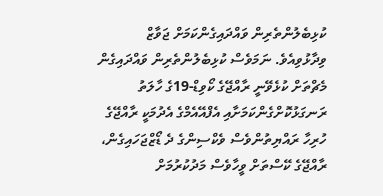ކުޅިބެލުންތެރިން ވައްދައިގެންކަމަށް ޖަވާޒް ވިދާޅުވިއެވެ. ނަމަވެސް ކުޅިބެލުންތެރިން ވައްދައިގެން މެޗްތަށް ކުޅެވޭނީ ރާއްޖޭގެ ކޯވިޑް-19ގެ ހާލަތު ރަނގަޅުކޮށްގެންކަމަށާއި އެފްއޭއެމްގެ އެދުމަކީ ރާއްޖޭގެ ހުރިހާ ރައްޔިތުންވެސް ވެކްސިންގެ ދެ ޑޯޒްޖަހައިގެން، ރާއްޖޭގެ ކޭސްތަށް ވީހާވެސް މަދުކުރުމަށް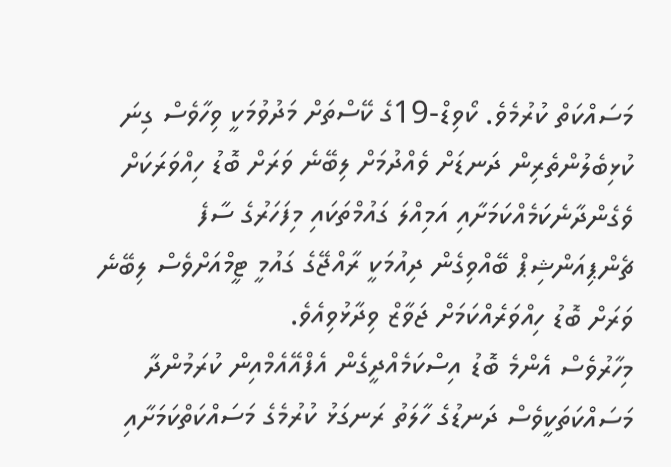މަސައްކަތް ކުރުމެވެ. ކޯވިޑް-19ގެ ކޭސްތަށް މަދުވުމަކީ ވިހާވެސް ގިނަ ކުޅިބެލުންތެރިން ދަނޑަށް ވެއްދުމަށް ލިބޭނެ ވަރަށް ބޮޑު ހިއްވަރަކަށް ވެގެންދާނެކަމެއްކަމަށާއި އަމިއްލަ ގައުމްތަކައި މިފަހަރުގެ ސާފެ ޗެންޕިއަންޝިޕް ބޭއްވިގެން ދިއުމަކީ ރާއްޖޭގެ ގައުމީ ޓީމްއަށްވެސް ލިބޭނެ ވަރަށް ބޮޑު ހިއްވަރެއްކަމަށް ޖަވާޒް ވިދާޅުވިއެވެ.
މިހާރުވެސް އެންމެ ބޮޑު އިސްކަމެއްދީގެން އެފްއޭއެމްއިން ކުރަމުންދާ މަސައްކަތަކީވެސް ދަނޑުގެ ހާލަތު ރަނގަޅު ކުރުމެގެ މަސައްކަތްކަމަށާއި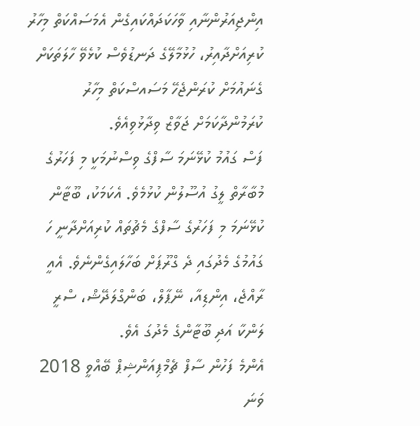އިންޖިއަރުންނާއި ވާހަކަދައްކައިގެން އެމަސައްކަތް މިހާރު ކުރިއަށްދާއިރު، ހުޅުމާލޭގެ ދަނޑުވެސް ކުޅެވޭ ހާލަތަކަށް ގެނައުމަށް ކުރަންޖެހޭ މަސައސްކަތް މިހާރު ކުރަމުންދާކަމަށް ޖަވާޒް ވިދާޅުވިއެވެ.
ފަސް ގައުމު ކުޅޭނަމަ ސާފްގެ ވިސްނުމަކީ މި ފަހަރުގެ މުބާރާތް ލީގު އުސޫލުން ކުޅުމެވެ. އެކަމަކު، ބޫޓާން ކުޅޭނަމަ މި ފަހަރުގެ ސާފްގެ މެޗުތައް ކުރިއަށްދާނީ ހަ ގައުމުގެ މެދުގައި ދެ ގްރޫޕަށް ބަހާލައިގެންނެވެ. އެއީ ރާއްޖެ، އިންޑިއާ، ނޭޕާލް، ބަންގްލަދޭޝް، ސްރީ ލަންކާ އަދި ބޫޓާންގެ މެދުގަ އެވެ.
އެންމެ ފަހުން ސާފް ޗެމްޕިއަންޝިޕް ބޭއްވީ 2018 ވަނަ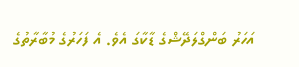އަހަރު ބަންގްލަދޭޝްގެ ޑާކާގަ އެވެ. އެ ފަހަރުގެ މުބާރާތުގެ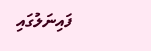ފައިނަލުގައި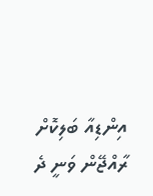އިންޑިއާ ބަލިކޮށް ރާއްޖޭން ވަނީ ދެ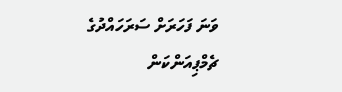ވަނަ ފަހަރަށް ސަރަހައްދުގެ ޗެމްޕިއަންކަން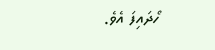ހޯދައިފަ އެވެ.